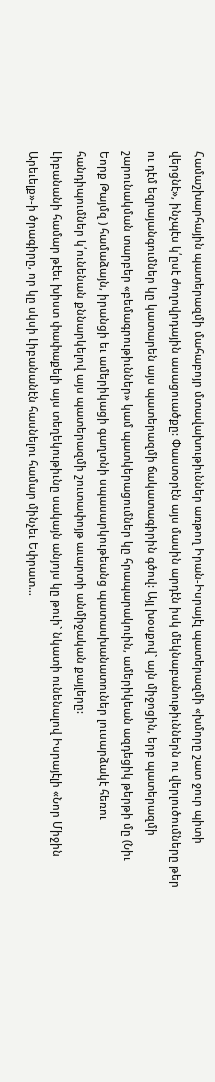Համաշխարհային պատերազմի մահաբոյր մտավախութիւններ առթող Իրան-Իսրայէլ պատերազմի «խմորը շատ ջուր պիտի վերցնէ», ինչպէս կ՛ըսէ ժողովրդային ասացուածքը: Փաստօրէն այս մասին արդէն իսկ մեկնաբանութիւններն ու վերլուծումները թեր ու դէմ եզրայանգումներ կը կատարեն այս պատերազմի ճակատագիրին գծով: Այլ խօսքով` այն միջոցին, երբ պատերազմի շարունակման տարբեր «բեմագրութիւններ» կամ պատկերացումներ կը հրապարակուին, ամերիկեան ազդեցիկ թերթի մը (Նիւ Եորք Թայմզ ) համաձայն, իրանցի եւ ամերիկացի գաղտնի սպասարկութեանց պատասխանատուներ լուսարձակէ հեռու հանդիպումներ կ՛ունենան քննարկելով այս պատերազմի շուտափոյթ աւարտի անմիջական քայլերը:
Լիբանանի համար թէեւ խիստ փափաքելի այս տեղեկութիւնը սակայն անյոյս կը թուի` նկատի ունենալով Իսրայէլի «Նոր Միջին Արեւելք»-ի ծրագիրը, որ կը սկսի Լիբանանէն հասնելու համար մինչեւ Եփրատ…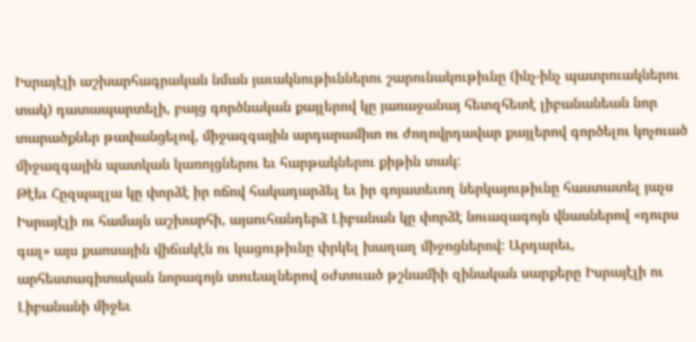Իսրայէլի աշխարհագրական նման յաւակնութիւններու շարունակութիւնը (ինչ-ինչ պատրուակներու տակ) դատապարտելի, բայց գործնական քայլերով կը յառաջանայ հետզհետէ լիբանանեան նոր տարածքներ թափանցելով, միջազգային արդարամիտ ու ժողովրդավար քայլերով գործելու կոչուած միջազգային պատկան կառոյցներու եւ հարթակներու քիթին տակ:
Թէեւ Հըզպալլա կը փորձէ իր ոճով հակադարձել եւ իր գոյատեւող ներկայութիւնը հաստատել յաչս Իսրայէլի ու համայն աշխարհի, այսուհանդերձ Լիբանան կը փորձէ նուազագոյն վնասներով «դուրս գալ» այս քաոսային վիճակէն ու կացութիւնը փրկել խաղաղ միջոցներով: Արդարեւ, արհեստագիտական նորագոյն տուեալներով օժտուած թշնամիի զինական սարքերը Իսրայէլի ու Լիբանանի միջեւ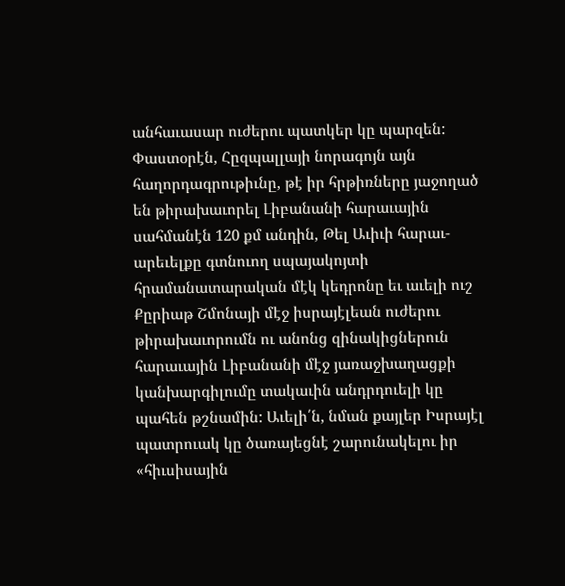անհաւասար ուժերու պատկեր կը պարզեն: Փաստօրէն, Հըզպալլայի նորագոյն այն հաղորդագրութիւնը, թէ իր հրթիռները յաջողած են թիրախաւորել Լիբանանի հարաւային սահմանէն 120 քմ անդին, Թել Աւիւի հարաւ-արեւելքը գտնուող սպայակոյտի հրամանատարական մէկ կեդրոնը եւ աւելի ուշ Քըրիաթ Շմոնայի մէջ իսրայէլեան ուժերու թիրախաւորումն ու անոնց զինակիցներուն հարաւային Լիբանանի մէջ յառաջխաղացքի կանխարգիլումը տակաւին անդրդուելի կը պահեն թշնամին: Աւելի՛ն, նման քայլեր Իսրայէլ պատրուակ կը ծառայեցնէ շարունակելու իր «հիւսիսային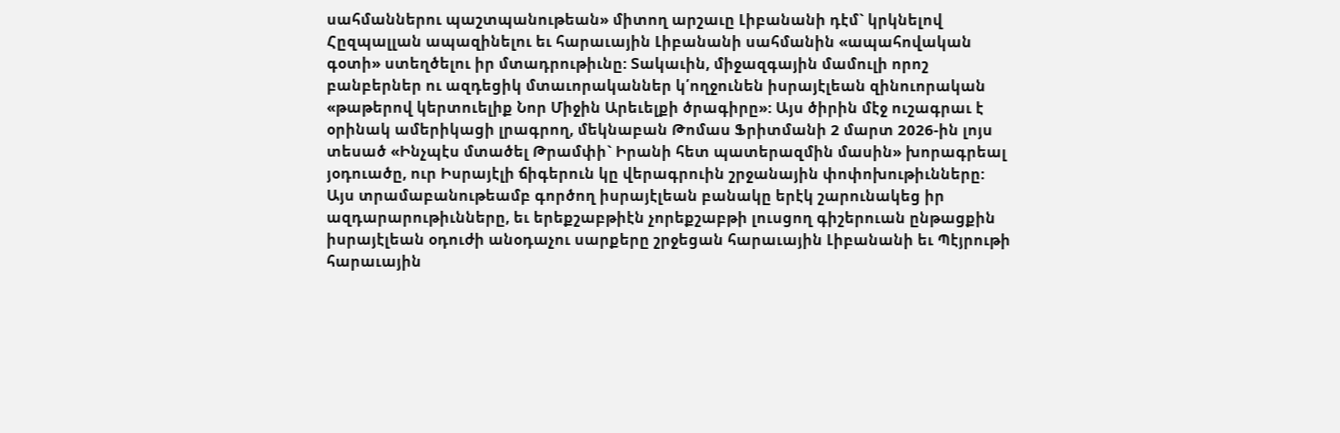սահմաններու պաշտպանութեան» միտող արշաւը Լիբանանի դէմ` կրկնելով Հըզպալլան ապազինելու եւ հարաւային Լիբանանի սահմանին «ապահովական գօտի» ստեղծելու իր մտադրութիւնը: Տակաւին, միջազգային մամուլի որոշ բանբերներ ու ազդեցիկ մտաւորականներ կ՛ողջունեն իսրայէլեան զինուորական «թաթերով կերտուելիք Նոր Միջին Արեւելքի ծրագիրը»: Այս ծիրին մէջ ուշագրաւ է օրինակ ամերիկացի լրագրող, մեկնաբան Թոմաս Ֆրիտմանի 2 մարտ 2026-ին լոյս տեսած «Ինչպէս մտածել Թրամփի` Իրանի հետ պատերազմին մասին» խորագրեալ յօդուածը, ուր Իսրայէլի ճիգերուն կը վերագրուին շրջանային փոփոխութիւնները:
Այս տրամաբանութեամբ գործող իսրայէլեան բանակը երէկ շարունակեց իր ազդարարութիւնները, եւ երեքշաբթիէն չորեքշաբթի լուսցող գիշերուան ընթացքին իսրայէլեան օդուժի անօդաչու սարքերը շրջեցան հարաւային Լիբանանի եւ Պէյրութի հարաւային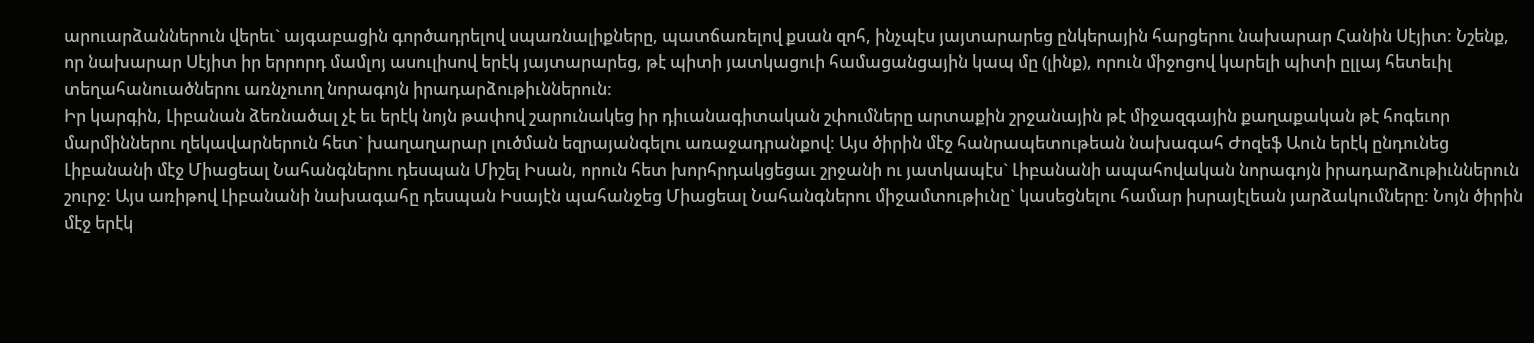արուարձաններուն վերեւ` այգաբացին գործադրելով սպառնալիքները, պատճառելով քսան զոհ, ինչպէս յայտարարեց ընկերային հարցերու նախարար Հանին Սէյիտ: Նշենք, որ նախարար Սէյիտ իր երրորդ մամլոյ ասուլիսով երէկ յայտարարեց, թէ պիտի յատկացուի համացանցային կապ մը (լինք), որուն միջոցով կարելի պիտի ըլլայ հետեւիլ տեղահանուածներու առնչուող նորագոյն իրադարձութիւններուն:
Իր կարգին, Լիբանան ձեռնածալ չէ եւ երէկ նոյն թափով շարունակեց իր դիւանագիտական շփումները արտաքին շրջանային թէ միջազգային քաղաքական թէ հոգեւոր մարմիններու ղեկավարներուն հետ` խաղաղարար լուծման եզրայանգելու առաջադրանքով: Այս ծիրին մէջ հանրապետութեան նախագահ Ժոզեֆ Աուն երէկ ընդունեց Լիբանանի մէջ Միացեալ Նահանգներու դեսպան Միշել Իսան, որուն հետ խորհրդակցեցաւ շրջանի ու յատկապէս` Լիբանանի ապահովական նորագոյն իրադարձութիւններուն շուրջ: Այս առիթով Լիբանանի նախագահը դեսպան Իսայէն պահանջեց Միացեալ Նահանգներու միջամտութիւնը` կասեցնելու համար իսրայէլեան յարձակումները: Նոյն ծիրին մէջ երէկ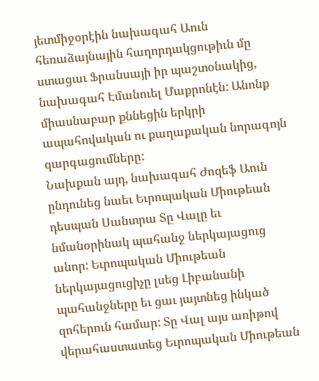յետմիջօրէին նախագահ Աուն հեռաձայնային հաղորդակցութիւն մը ստացաւ Ֆրանսայի իր պաշտօնակից, նախագահ Էմանուել Մաքրոնէն: Անոնք միասնաբար քննեցին երկրի ապահովական ու քաղաքական նորագոյն զարգացումները:
Նախքան այդ, նախագահ Ժոզեֆ Աուն ընդունեց նաեւ Եւրոպական Միութեան դեսպան Սանտրա Տը Վալը եւ նմանօրինակ պահանջ ներկայացուց անոր: Եւրոպական Միութեան ներկայացուցիչը լսեց Լիբանանի պահանջները եւ ցաւ յայտնեց ինկած զոհերուն համար: Տը Վալ այս առիթով վերահաստատեց Եւրոպական Միութեան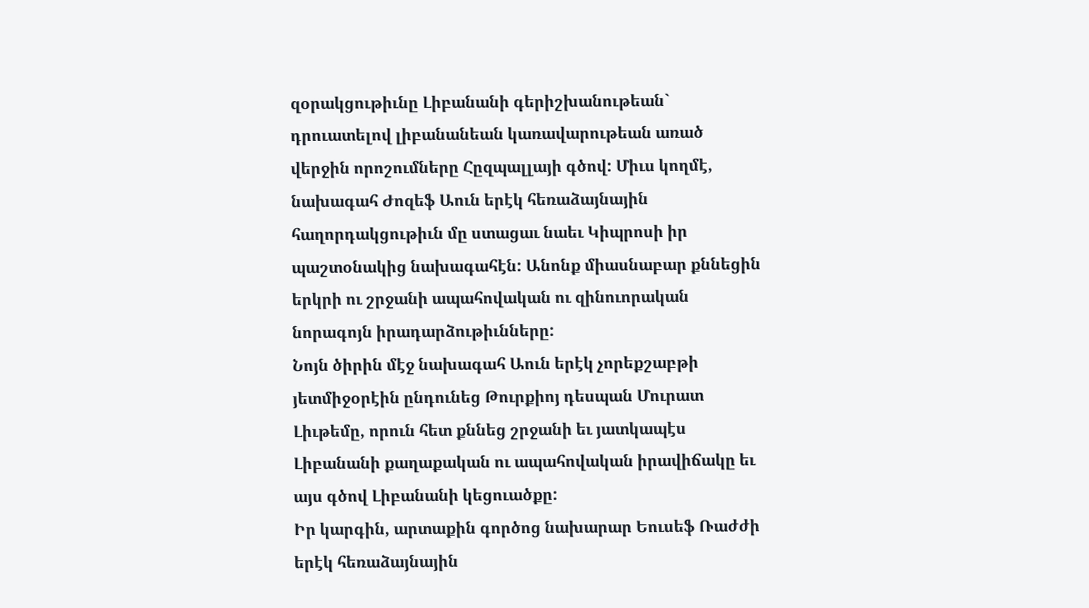զօրակցութիւնը Լիբանանի գերիշխանութեան` դրուատելով լիբանանեան կառավարութեան առած վերջին որոշումները Հըզպալլայի գծով: Միւս կողմէ, նախագահ Ժոզեֆ Աուն երէկ հեռաձայնային հաղորդակցութիւն մը ստացաւ նաեւ Կիպրոսի իր պաշտօնակից նախագահէն: Անոնք միասնաբար քննեցին երկրի ու շրջանի ապահովական ու զինուորական նորագոյն իրադարձութիւնները:
Նոյն ծիրին մէջ նախագահ Աուն երէկ չորեքշաբթի յետմիջօրէին ընդունեց Թուրքիոյ դեսպան Մուրատ Լիւթեմը, որուն հետ քննեց շրջանի եւ յատկապէս Լիբանանի քաղաքական ու ապահովական իրավիճակը եւ այս գծով Լիբանանի կեցուածքը:
Իր կարգին, արտաքին գործոց նախարար Եուսեֆ Ռաժժի երէկ հեռաձայնային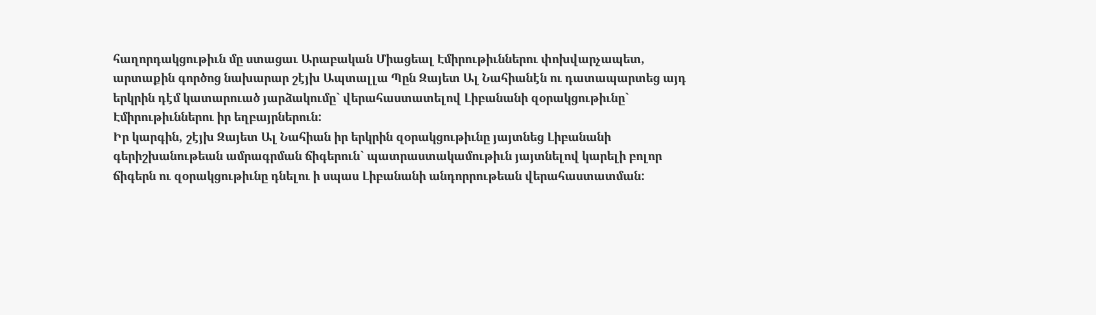հաղորդակցութիւն մը ստացաւ Արաբական Միացեալ Էմիրութիւններու փոխվարչապետ, արտաքին գործոց նախարար շէյխ Ապտալլա Պըն Զայետ Ալ Նահիանէն ու դատապարտեց այդ երկրին դէմ կատարուած յարձակումը` վերահաստատելով Լիբանանի զօրակցութիւնը` Էմիրութիւններու իր եղբայրներուն:
Իր կարգին, շէյխ Զայետ Ալ Նահիան իր երկրին զօրակցութիւնը յայտնեց Լիբանանի գերիշխանութեան ամրագրման ճիգերուն` պատրաստակամութիւն յայտնելով կարելի բոլոր ճիգերն ու զօրակցութիւնը դնելու ի սպաս Լիբանանի անդորրութեան վերահաստատման: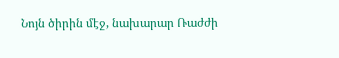Նոյն ծիրին մէջ, նախարար Ռաժժի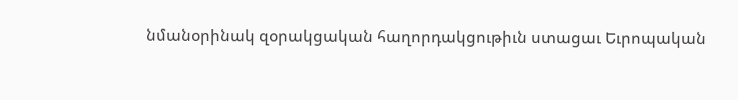նմանօրինակ զօրակցական հաղորդակցութիւն ստացաւ Եւրոպական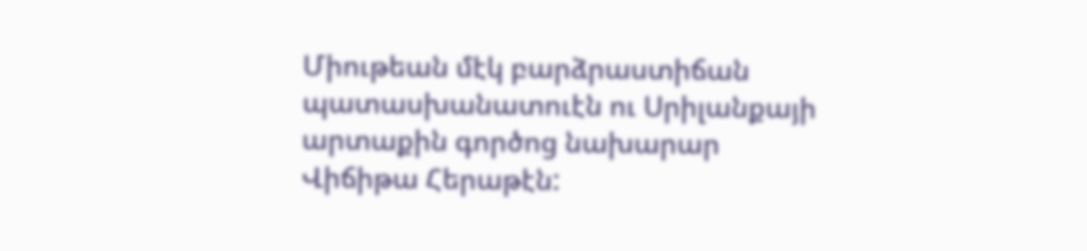Միութեան մէկ բարձրաստիճան պատասխանատուէն ու Սրիլանքայի արտաքին գործոց նախարար Վիճիթա Հերաթէն: